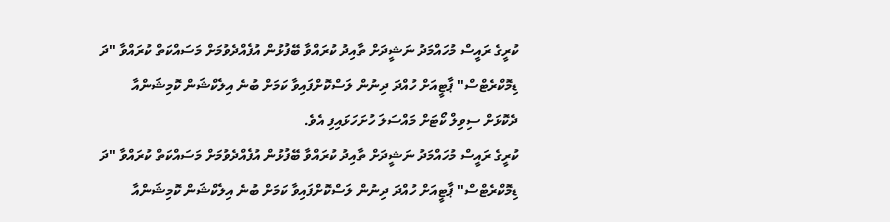ކުރީގެ ރައީސް މުހައްމަދު ނަޝީދަށް ތާއިދު ކުރައްވާ ބޭފުޅުން އުފެއްދެވުމަށް މަސައްކަތް ކުރައްވާ "ދަ ޑިމޮކްރެޓްސް" ޕާޓީއަށް ހުއްދަ ދިނުން ލަސްކޮށްފައިވާ ކަމަށް ބުނެ އިލެކްޝަން ކޮމިޝަންއާ ދެކޮޅަށް ސިވިލް ކޯޓަށް މައްސަލަ ހުށަހަޅައިފި އެވެ.
ކުރީގެ ރައީސް މުހައްމަދު ނަޝީދަށް ތާއިދު ކުރައްވާ ބޭފުޅުން އުފެއްދެވުމަށް މަސައްކަތް ކުރައްވާ "ދަ ޑިމޮކްރެޓްސް" ޕާޓީއަށް ހުއްދަ ދިނުން ލަސްކޮށްފައިވާ ކަމަށް ބުނެ އިލެކްޝަން ކޮމިޝަންއާ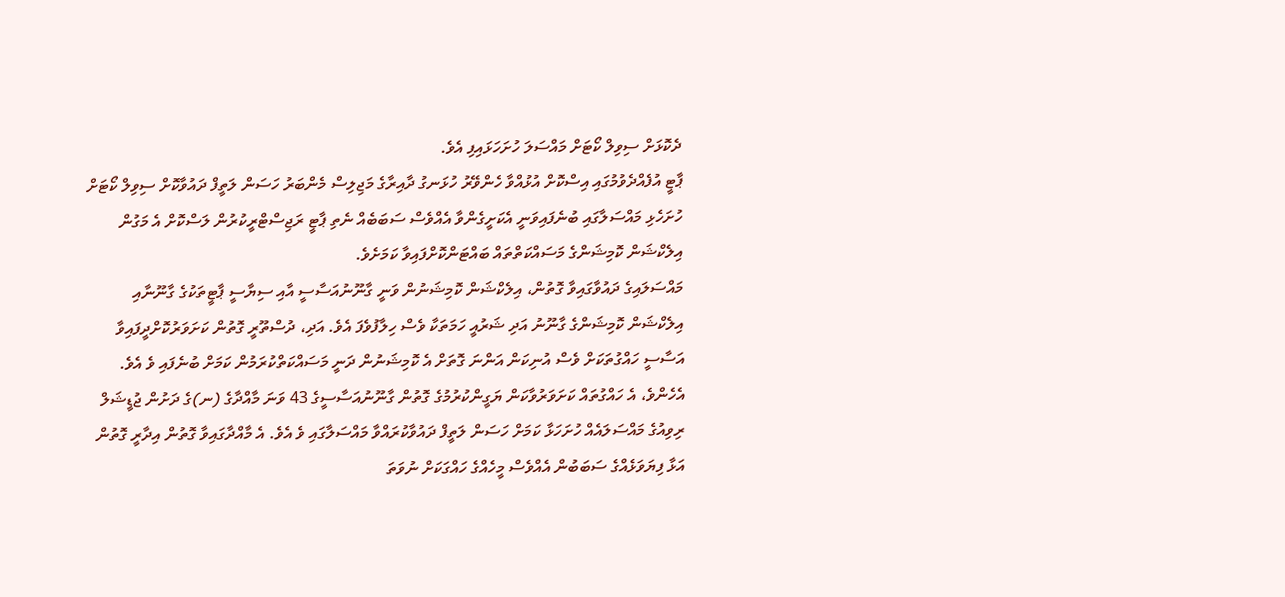ދެކޮޅަށް ސިވިލް ކޯޓަށް މައްސަލަ ހުށަހަޅައިފި އެވެ.
ޕާޓީ އުފެއްދެވުމުގައި އިސްކޮށް އުޅުއްވާ ހެންވޭރު ހުޅަނގު ދާއިރާގެ މަޖިލިސް މެންބަރު ހަސަން ލަތީފް ދައުވާކޮށް ސިވިލް ކޯޓަށް ހުށަހެޅި މައްސަލާގައި ބުނެފައިވަނީ އެކަށީގެންވާ އެއްވެސް ސަބަބެއް ނެތި ޕާޓީ ރަޖިސްޓްރީކުރުން ލަސްކޮށް އެ މަގުން އިލެކްޝަން ކޮމިޝަންގެ މަސައްކަތްތައް ބައްޓަންކޮށްފައިވާ ކަމަށެވެ.
މައްސަލައިގެ ދައުވާގައިވާ ގޮތުން، އިލެކްޝަން ކޮމިޝަނުން ވަނީ ގާނޫނުއަސާސީ އާއި ސިޔާސީ ޕާޓީތަކުގެ ގާނޫނާއި އިލެކްޝަން ކޮމިޝަންގެ ގާނޫނު އަދި ޝަރުއީ ހަމަތަކާ ވެސް ހިލާފުވެފަ އެވެ. އަދި، ދުސްތޫރީ ގޮތުން ކަށަވަރުކޮށްދީފައިވާ އަސާސީ ހައްގުތަކަށް ވެސް އުނިކަން އަންނަ ގޮތަށް އެ ކޮމިޝަނުން ދަނީ މަސައްކަތްކުރަމުން ކަމަށް ބުނެފައި ވެ އެވެ.
އެހެންވެ، އެ ހައްގުތައް ކަށަވަރުވާކަން ޔަގީންކުރުމުގެ ގޮތުން ގާނޫނުއަސާސީގެ 43 ވަނަ މާއްދާގެ (ނ)ގެ ދަށުން ޖުޑީޝަލް ރިވިއުގެ މައްސަލައެއް ހުށަހަޅާ ކަމަށް ހަސަން ލަތީފް ދައުވާކުރައްވާ މައްސަލާގައި ވެ އެވެ. އެ މާއްދާގައިވާ ގޮތުން އިދާރީ ގޮތުން އަޅާ ފިޔަވަޅެއްގެ ސަބަބުން އެއްވެސް މީހެއްގެ ހައްގަކަށް ނުވަތަ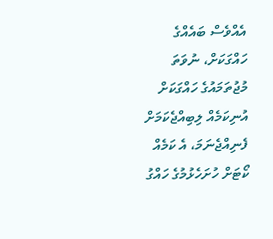އެއްވެސް ބައެއްގެ ހައްގަކަށް، ނުވަތަ މުޖުތަމައުގެ ހައްގަކަށް އުނިކަމެއް ލިބިއްޖެކަމަށް ފެނިއްޖެނަމަ، އެ ކަމެއް ކޯޓަށް ހުށަހެޅުމުގެ ހައްގު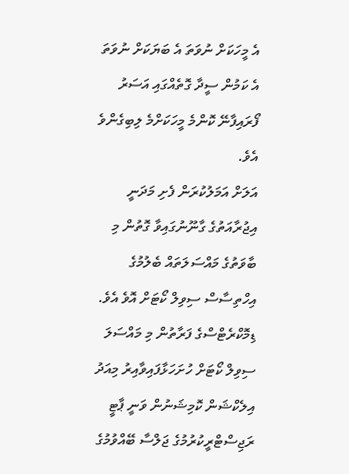އެ މީހަކަށް ނުވަތަ އެ ބަޔަކަށް ނުވަތަ އެ ކަމުން ސީދާ ގޮތެއްގައި އަސަރު ފޯރައިފާނޭ ކޮންމެ މީހަކަށްމެ ލިބިގެންވެ އެވެ.
އަލަށް އަމަލުކުރަން ފެށި މަދަނީ އިޖުރާއަތުގެ ގާނޫނުގައިވާ ގޮތުން މި ބާވަތުގެ މައްސަލަތައް ބެލުމުގެ އިހްތިސާސް ސިވިލް ކޯޓަށް އޮވެ އެވެ.
ޑިމޮކްރެޓްސްގެ ފަރާތުން މި މައްސަލަ ސިވިލް ކޯޓަށް ހުށަހަޅާފައިވާއިރު މިއަދު އިލެކްޝަން ކޮމިޝަނުން ވަނީ ޕާޓީ ރަޖިސްޓްރީކުރުމުގެ ޖަލްސާ ބޭއްވުމުގެ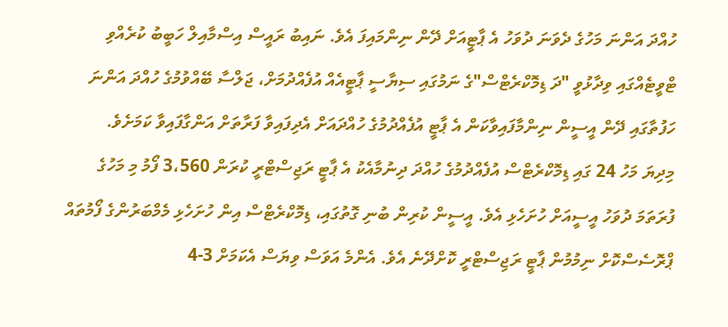ހުއްދަ އަންނަ މަހުގެ ދެވަނަ ދުވަހު އެ ޕާޓީއަށް ދޭން ނިންމައިފަ އެވެ. ނައިބު ރައީސް އިސްމާއިލް ހަބީބު ކުރެއްވި ޓްވީޓެއްގައި ވިދާޅުވީ "ދަ ޑިމޮކްރެޓްސް"ގެ ނަމުގައި ސިޔާސީ ޕާޓީއެއް އުފެއްދުމަށް، ޖަލްސާ ބޭއްވުމުގެ ހުއްދަ އަންނަ ހަފުތާގައި ދޭން އީސީން ނިންމާފައިވާކަން އެ ޕާޓީ އުފެއްދުމުގެ ހުއްދައަށް އެދިފައިވާ ފަރާތަށް އަންގާފައިވާ ކަމަށެވެ.
މިދިޔަ މަހު 24 ގައި ޑިމޮކްރެޓްސް އުފެއްދުމުގެ ހުއްދަ ދިނުމާއެކު އެ ޕާޓީ ރަޖިސްޓްރީ ކުރަން 3،560 ފޯމު މި މަހުގެ ފުރަތަމަ ދުވަހު އީސީއަށް ހުށަހެޅި އެވެ. އީސީން ކުރިން ބުނި ގޮތުގައި، ޑިމޮކްރެޓްސް އިން ހުށަހެޅި މެމްބަރުންގެ ފޯމުތައް ޕްރޮސެސްކޮށް ނިމުމުން ޕާޓީ ރަޖިސްޓްރީ ކޮށްދޭނެ އެވެ. އެންމެ އަވަސް ވިޔަސް އެކަމަށް 3-4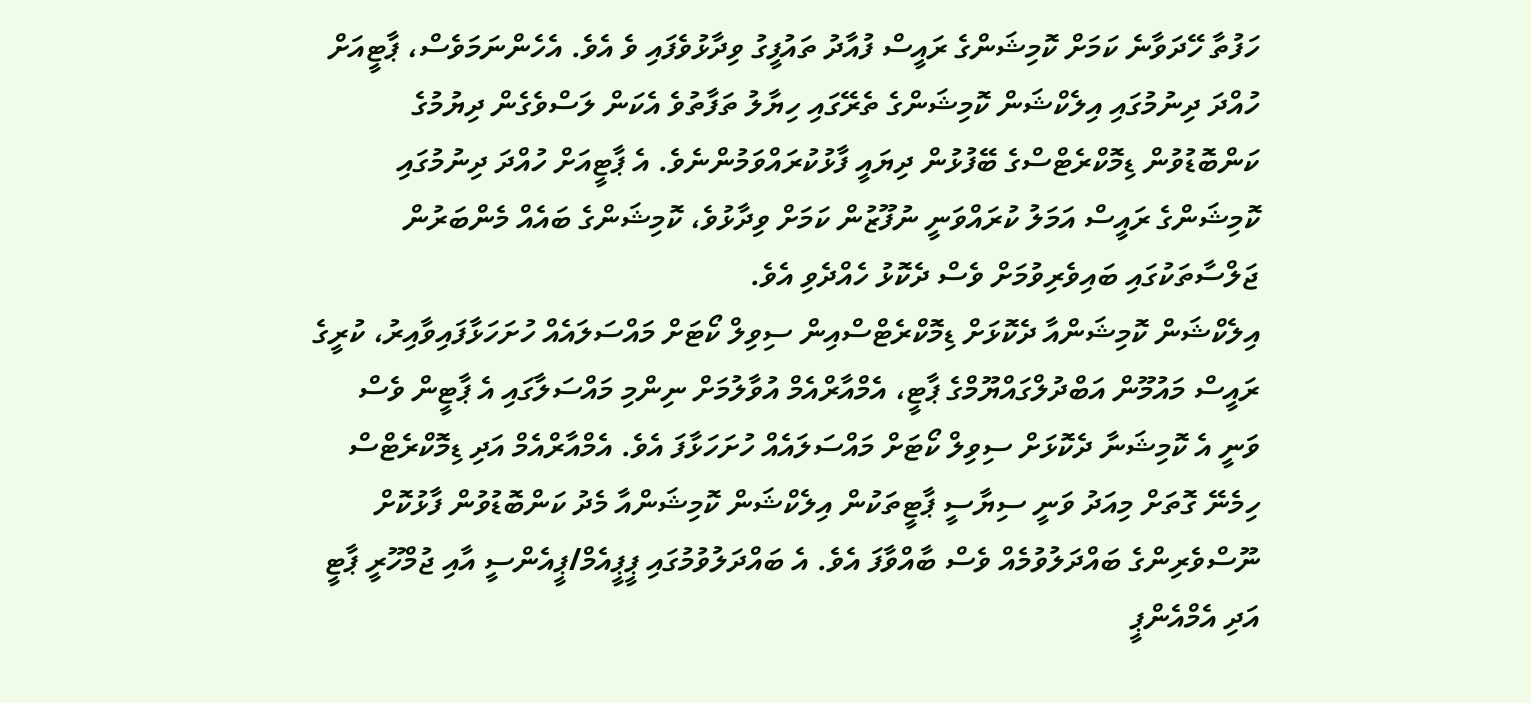ހަފުތާ ހޭދަވާނެ ކަމަށް ކޮމިޝަންގެ ރައީސް ފުއާދު ތައުފީގު ވިދާޅުވެފައި ވެ އެވެ. އެހެންނަމަވެސް، ޕާޓީއަށް ހުއްދަ ދިނުމުގައި އިލެކްޝަން ކޮމިޝަންގެ ތެރޭގައި ހިޔާލު ތަފާތުވެ އެކަން ލަސްވެގެން ދިޔުމުގެ ކަންބޮޑުވުން ޑިމޮކްރެޓްސްގެ ބޭފުޅުން ދިޔައީ ފާޅުކުރައްވަމުންނެވެ. އެ ޕާޓީއަށް ހުއްދަ ދިނުމުގައި ކޮމިޝަންގެ ރައީސް އަމަލު ކުރައްވަނީ ނުފޫޒުން ކަމަށް ވިދާޅުވެ، ކޮމިޝަންގެ ބައެއް މެންބަރުން ޖަލްސާތަކުގައި ބައިވެރިވުމަށް ވެސް ދެކޮޅު ހެއްދެވި އެވެ.
އިލެކްޝަން ކޮމިޝަންއާ ދެކޮޅަށް ޑިމޮކްރެޓްސްއިން ސިވިލް ކޯޓަށް މައްސަލައެއް ހުށަހަޅާފައިވާއިރު، ކުރީގެ ރައީސް މައުމޫން އަބްދުލްގައްޔޫމްގެ ޕާޓީ، އެމްއާރްއެމް އުވާލުމަށް ނިންމި މައްސަލާގައި އެ ޕާޓީން ވެސް ވަނީ އެ ކޮމިޝަނާ ދެކޮޅަށް ސިވިލް ކޯޓަށް މައްސަލައެއް ހުށަހަޅާފަ އެވެ. އެމްއާރްއެމް އަދި ޑިމޮކްރެޓްސް ހިމެނޭ ގޮތަށް މިއަދު ވަނީ ސިޔާސީ ޕާޓީތަކުން އިލެކްޝަން ކޮމިޝަންއާ މެދު ކަންބޮޑުވުން ފާޅުކޮށް ނޫސްވެރިންގެ ބައްދަލުވުމެއް ވެސް ބާއްވާފަ އެވެ. އެ ބައްދަލުވުމުގައި ޕީޕީއެމް/ޕީއެންސީ އާއި ޖުމްހޫރީ ޕާޓީ އަދި އެމްއެންޕީ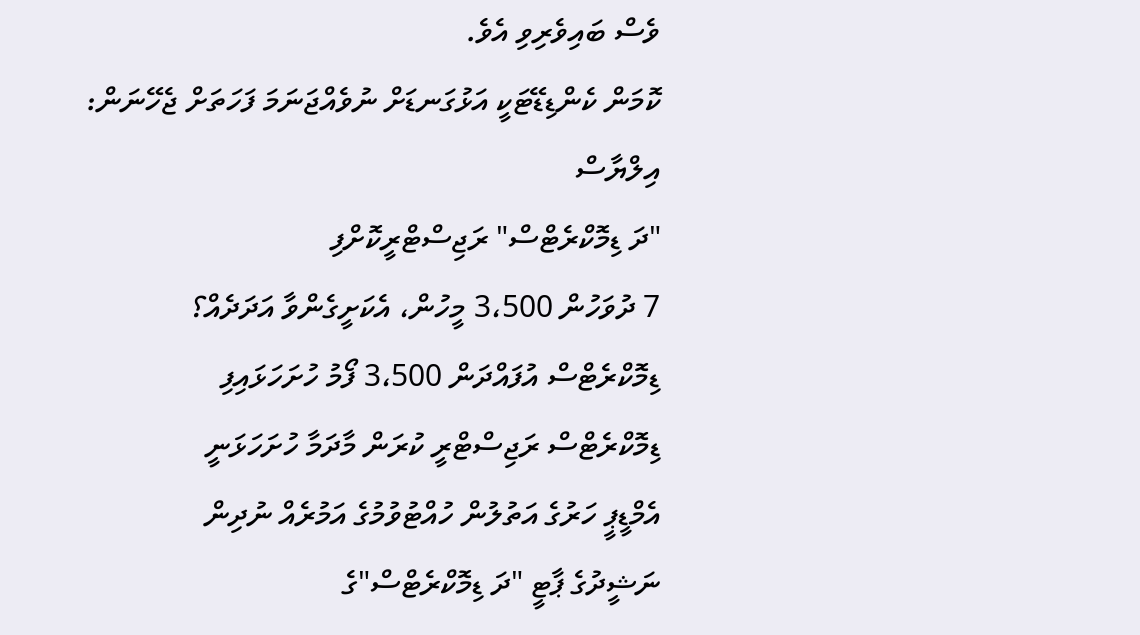ވެސް ބައިވެރިވި އެވެ.
ކޮމަން ކެންޑިޑޭޓަކީ އަޅުގަނޑަށް ނުވެއްޖަނަމަ ފަހަތަށް ޖެހޭނަން: އިލްޔާސް
"ދަ ޑިމޮކްރެޓްސް" ރަޖިސްޓްރީކޮށްފި
7 ދުވަހުން 3،500 މީހުން، އެކަށީގެންވާ އަދަދެއް؟
ޑިމޮކްރެޓްސް އުފައްދަން 3،500 ފޯމު ހުށަހަޅައިފި
ޑިމޮކްރެޓްސް ރަޖިސްޓްރީ ކުރަން މާދަމާ ހުށަހަޅަނީ
އެމްޑީޕީ ހަރުގެ އަތުލުން ހުއްޓުވުމުގެ އަމުރެއް ނުދިން
ނަޝީދުގެ ޕާޓީ "ދަ ޑިމޮކްރެޓްސް"ގެ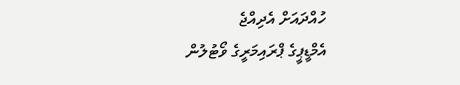ހުއްދައަށް އެދިއްޖެ
އެމްޑީޕީގެ ޕްރައިމަރީގެ ވޯޓުލުން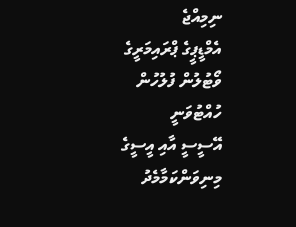ނިމިއްޖެ
އެމްޑީޕީގެ ޕްރައިމަރީގެ ވޯޓުލުން ފުލުހުން ހުއްޓުވަނީ
އޭސީސީ އާއި އީސީގެ މިނިވަންކަމާމެދު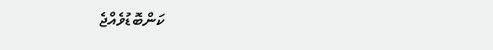ކަންބޮޑުވެއްޖެ